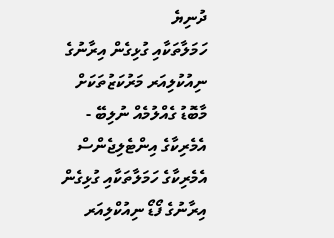ދުނިޔެ
ހަމަލާތަކާއި ގުޅިގެން އިރާނުގެ ނިއުކުލިއަރ މަރުކަޒުތަކަށް މާބޮޑު ގެއްލުމެއް ނުލިބޭ - އެމެރިކާގެ އިންޓެލިޖެންސް
އެމެރިކާގެ ހަމަލާތަކާއި ގުޅިގެން އިރާނުގެ ފޯޑޯ ނިއުކްލިއަރ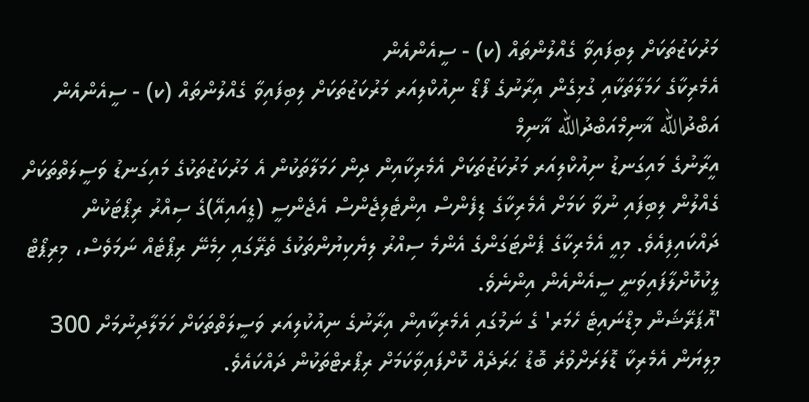މަރުކަޒުތަކަށް ލިބިފައިވާ ގެއްލުންތައް (ކ) - ސީއެންއެން
އެމެރިކާގެ ހަމަލާތަކާއި ގުޅިގެން އިރާނުގެ ފޯޑޯ ނިއުކްލިއަރ މަރުކަޒުތަކަށް ލިބިފައިވާ ގެއްލުންތައް (ކ) - ސީއެންއެން
އަބްދުالله ޣާނިމްއަބްދުالله ޣާނިމް
އީރާނުގެ މައިގަނޑު ނިއުކްލިއަރ މަރުކަޒުތަކަށް އެމެރިކާއިން ދިން ހަމަލާތަކުން އެ މަރުކަޒުތަކުގެ މައިގަނޑު ވަސީލަތްތަކަށް ގެއްލުން ލިބިފައި ނުވާ ކަމަށް އެމެރިކާގެ ޑިފެންސް އިންޓެލިޖެންސް އެޖެންސީ (ޑީއައިއޭ)ގެ ސިއްރު ރިޕޯޓަކުން ދައްކައިފިއެވެ. މިއީ އެމެރިކާގެ ޕެންޓަގަންގެ އެންމެ ސިއްރު ލިޔެކިޔުންތަކުގެ ތެރޭގައި ހިމެނޭ ރިޕޯޓެއް ނަމަވެސް، މިރިޕޯޓް ލީކުކޮށްލާފައިވަނީ ސީއެންއެން އިންނެވެ.
'އޮޕަރޭޝަން މިޑްނައިޓެ ހެމަރ' ގެ ނަމުގައި އެމެރިކާއިން އިރާނުގެ ނިއުކުލިއަރ ވަސީލަތްތަކަށް ހަމަލާދިނުމަށް 300 މިލިޔަން އެމެރިކާ ޑޮލަރަށްވުރެ ބޮޑު ޙަރަދެއް ކޮށްފައިވާކަމަށް ރިޕޯރޓްތަކުން ދައްކައެވެ.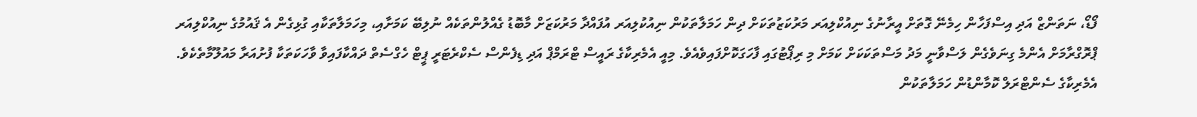ފޯޑޯ، ނަތަންޒް އަދި އިސްފަހާން ހިމެނޭ ގޮތަށް އީރާނުގެ ނިއުކްލިއަރ މަރުކަޒުތަކަށް ދިން ހަމަލާތަކުން ނިއުކުލިއަރ އުފައްދާ މަރުކަޒަށް މާބޮޑު ގެއްލުންތަކެއް ނުލިބޭ ކަމަށާއި، މިހަމަލާތަކާއި ގުޅިގެން އެ ޤައުމުގެ ނިއުކްލިއަރ ޕްރޮގްރާމަށް އެންމެ ގިނަވެގެން ލަސްވާނީ މަދު މަސްތަކަކަށް ކަމަށް މި ރިޕޯޓުގައި ފާހަގަކޮށްފައިވެއެވެ. މިއީ އެމެރިކާގެ ރައީސް ޓްރަމްޕް އަދި ޑިފެންސް ސެކްރެޓަރީ ޕީޓް ހެގްސެތް ދައްކާފައިވާ ވާހަކަތަކާ ފުށުއަރާ މައުލޫމާތެކެވެ.
އެމެރިކާގެ ސެންޓްރަލް ކޮމާންޑުން ހަމަލާތަކުން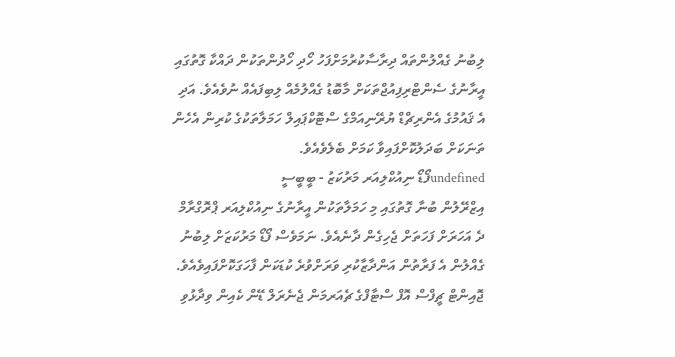ލިބުނު ގެއްލުންތައް ދިރާސާކުރުމަށްފަހު ހޯދި ހޯދުންތަކުން ދައްކާ ގޮތުގައި އީރާނުގެ ސެންޓްރިފިއުޖްތަކަށް މާބޮޑު ގެއްލުމެއް ލިބިފައެއް ނުވެއެވެ. އަދި އެ ޤައުމުގެ އެންރިޗްޑް ޔުރޭނިއަމްގެ ސްޓޮކްޕައިލް ހަމަލާތަކުގެ ކުރިން އެހެން ތަނަކަށް ބަދަލުކޮށްފައިވާ ކަމަށް ބެލެވެއެވެ.
undefinedފޯޑޯ ނިއުކްލިއަރ މަރުކަޒު - ބީބީސީ
އިޒްރޭލުން ބުނާ ގޮތުގައި މި ހަމަލާތަކުން އީރާނުގެ ނިއުކްލިއަރ ޕްރޮގްރާމް ދެ އަހަރަށް ފަހަތަށް ޖެހިގެން ދާނެއެވެ. ނަމަވެސް ފޯޑޯ މަރުކަޒަށް ލިބުނު ގެއްލުން އެ ފަރާތުން އަންދާޒާކުރި ވަރަށްވުރެ ކުޑަކަން ފާހަގަކޮށްފައިވެއެވެ.
ޖޮއިންޓް ޗީފްސް އޮފް ސްޓާފްގެ ޗެއަރމަން ޖެނެރަލް ޑޭން ކެއިން ވިދާޅުވި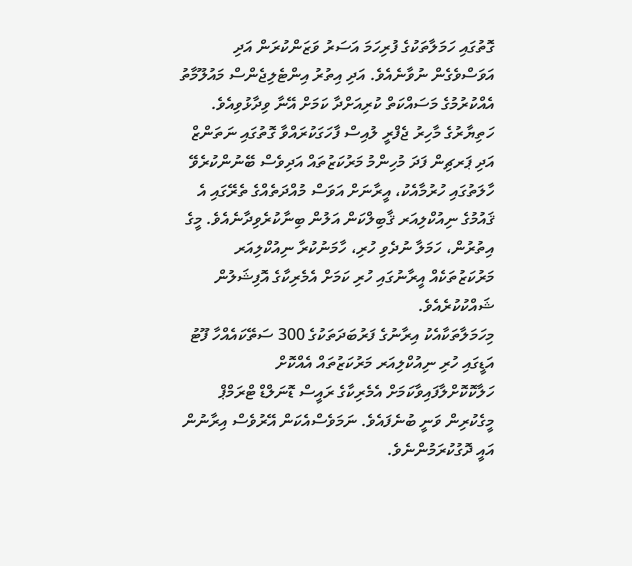ގޮތުގައި ހަމަލާތަކުގެ ފުރިހަމަ އަސަރު ވަޒަންކުރަން އަދި އަވަސްވެގެން ނުވާނެއެވެ. އަދި އިތުރު އިންޓެލިޖެންސް މައުލޫމާތު އެއްކުރުމުގެ މަސައްކަތް ކުރިއަށްދާ ކަމަށް އޭނާ ވިދާޅުވިއެވެ.
ހަތިޔާރުގެ މާހިރު ޖެފްރީ ލުއިސް ފާހަގަކުރައްވާ ގޮތުގައި ނަތަންޒް އަދި ޕަރޗިން ފަދަ މުހިންމު މަރުކަޒުތައް އަދިވެސް ބޭނުންކުރެވޭ ހާލަތުގައި ހުރުމާއެކު، އީރާނަށް އަވަސް މުއްދަތެއްގެ ތެރޭގައި އެ ޤައުމުގެ ނިއުކްލިއަރ ޤާބިލްކަން އަލުން ބިނާކުރެވިދާނެއެވެ. މީގެ އިތުރުން، ހަމަލާ ނުދެވި ހުރި، ހާމަނުކުރާ ނިއުކްލިއަރ މަރުކަޒުތަކެއް އީރާނުގައި ހުރި ކަމަށް އެމެރިކާގެ އޮފިޝަލުން ޝައްކުކުރެއެވެ.
މިހަމަލާތަކާއެކު އިރާނުގެ ފަރުބަދަތަކުގެ 300 ސަތޭކައެއްހާ ފޫޓު އަޑީގައި ހުރި ނިއުކްލިއަރ މަރުކަޒުތައް އެއްކޮށް ހަލާކޮކޮށްލާފައިވާކަމަށް އެމެރިކާގެ ރައީސް ޑޮނަލްޑް ޓްރަމްޕް މީގެކުރިން ވަނީ ބުނެފައެވެ. ނަމަވެސްއެކަން އޭރުވެސް އިރާނުން އައީ ދޮގުކުރަމުންނެވެ.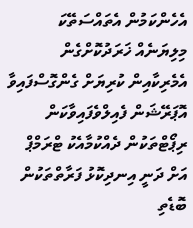އެހެންކަމުން އެތައްސަތޭކަ މިލިޔަނެއް ޚަރަދުކޮށްގެން އެމެރިކާއިން ކުރިޔަށް ގެންގޮސްފައިވާ އޮޕަރޭޝަން ފެއިލްވެފައިވާކަން ރިޕޯޓްތަކުން ދެއްކުމާއެކު ޓްރަމްޕް އަށް ދަނީ އިނދިކޮޅު ފަރާތްތަކުން ބޮޑެތި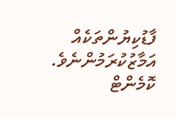ފާޑުކިޔުންތަކެއް އަމާޒުކުރަމުންނެވެ.
ކޮމެންޓް